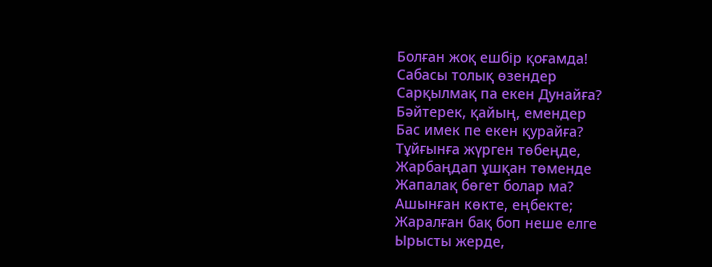Болған жоқ ешбір қоғамда!
Сабасы толық өзендер
Сарқылмақ па екен Дунайға?
Бәйтерек, қайың, емендер
Бас имек пе екен қурайға?
Тұйғынға жүрген төбеңде,
Жарбаңдап ұшқан төменде
Жапалақ бөгет болар ма?
Ашынған көкте, еңбекте;
Жаралған бақ боп неше елге
Ырысты жерде,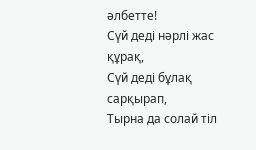әлбетте!
Сүй деді нәрлі жас құрақ,
Сүй деді бұлақ сарқырап,
Тырна да солай тіл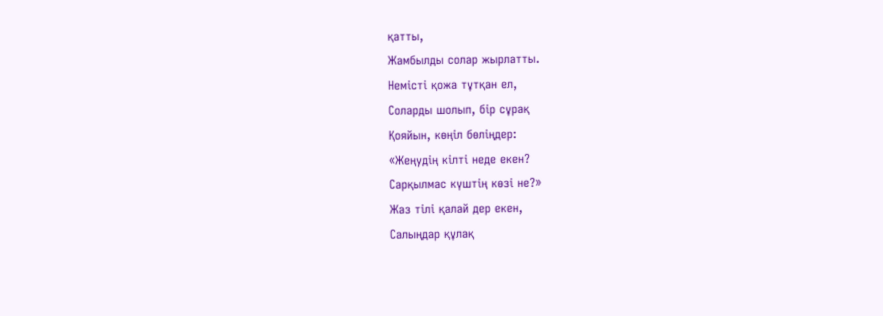қатты,
Жамбылды солар жырлатты.
Немісті қожа тұтқан ел,
Соларды шолып, бір сұрақ
Қояйын, көңіл бөліңдер:
«Жеңудің кілті неде екен?
Сарқылмас күштің көзі не?»
Жаз тілі қалай дер екен,
Салыңдар құлақ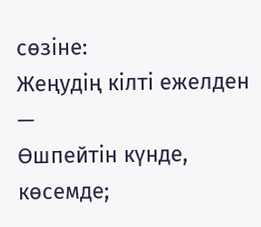сөзіне:
Жеңудің кілті ежелден —
Өшпейтін күнде, көсемде;